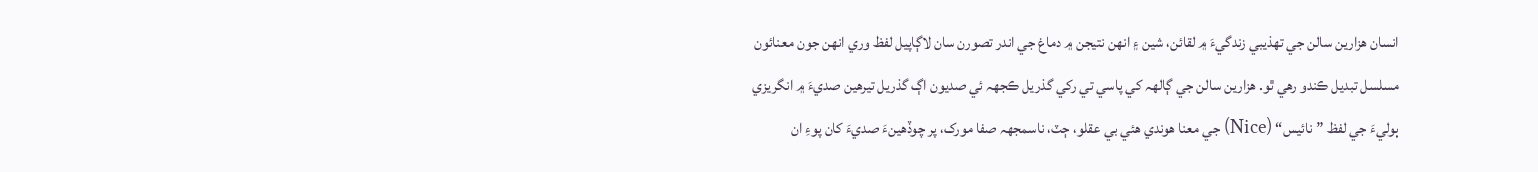انسان ھزارين سالن جي تھذيبي زندگيءَ ۾ لقائن، شين ۽ انهن نتيجن ۾ دماغ جي اندر تصورن سان لاڳاپيل لفظ وري انهن جون معنائون مسلسل تبديل ڪندو رھي ٿو. ھزارين سالن جي ڳالهہ کي پاسي تي رکي گذريل ڪجهہ ئي صديون اڳ گذريل تيرھين صديءَ ۾ انگريزي ٻوليءَ جي لفظ ”نائيس“ (Nice) جي معنا ھوندي ھئي بي عقلو، ڄٽ، ناسمجهہ صفا مورک، پر چوڏھينءَ صديءَ کان پوءِ ان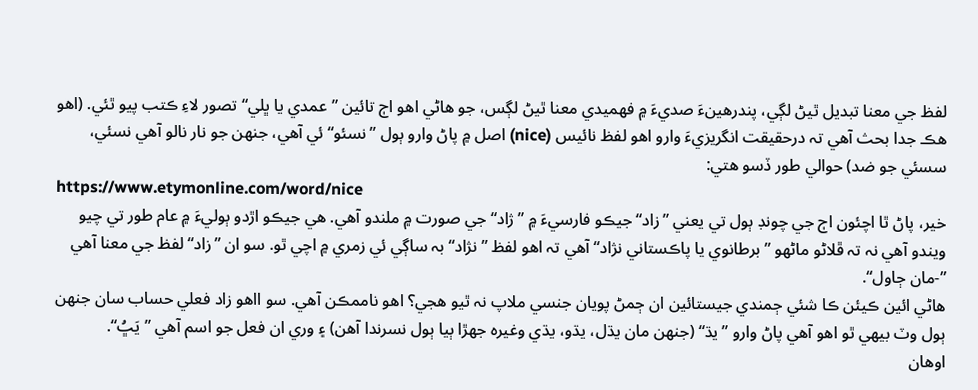لفظ جي معنا تبديل ٿيڻ لڳي، پندرھينءَ صديءَ ۾ فھميدي معنا ٿيڻ لڳس، جو ھاڻي اھو اڄ تائين ”عمدي يا ڀلي“ تصور لاءِ ڪتب پيو ٿئي. (اھو ھڪ جدا بحث آھي تہ درحقيقت انگريزيءَ وارو اھو لفظ نائيس (nice) اصل ۾ پاڻ وارو ٻول ”نسئو“ ئي آھي، جنھن جو نار نالو آھي نسئي، سسئي جو ضد) حوالي طور ڏسو ھتي:
https://www.etymonline.com/word/nice
خير، پاڻ ٿا اچئون اڄ جي چونڊ ٻول تي يعني ”زاد“ جيڪو فارسيءَ ۾ ”ژاد“ جي صورت ۾ ملندو آھي. ھي جيڪو اڙدو ٻوليءَ ۾ عام طور تي چيو ويندو آھي نہ تہ ڦلاڻو ماڻهو ”برطانوي يا پاڪستاني نژاد“ آھي تہ اھو لفظ ”نژاد“ بہ ساڳي ئي زمري ۾ اچي ٿو. سو ان ”زاد“ لفظ جي معنا آھي ”-مان ڄاول“.
ھاڻي ائين ڪيئن ڪا شئي ڄمندي جيستائين ان ڄمڻ پويان جنسي ملاپ نہ ٿيو ھجي؟ اھو ناممڪن آھي. سو ااھو زاد فعلي حساب سان جنھن ٻول وٽ بيھي ٿو اھو آھي پاڻ وارو ”يڌ“ (جنھن مان يڌل، يڌو، يڌي وغيرہ جھڙا ٻيا ٻول نسرندا آھن) ۽ وري ان فعل جو اسم آھي ”يَڀُ“.
اوھان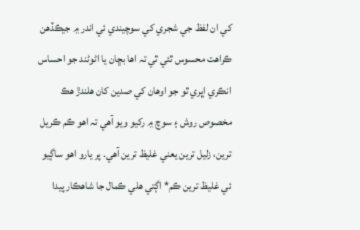کي ان لفظ جي شجري کي سوچيندي ئي اندر ۾ جيڪڏھن ڪراھت محسوس ٿئي ٿي تہ اھا بڇان يا اڻوڻند جو احساس انڪري اڀري ٿو جو اوھان کي صدين کان ھلندڙ ھڪ مخصوص روش ۽ سوچ ۾ رکيو ويو آھي تہ اھو ڪم ڪريل ترين، زليل ترين يعني غليظ ترين آھي. پر يارو اھو ساڳيو ئي غليظ ترين ڪم* اڳتي ھلي ڪمال جا شاھڪار پيدا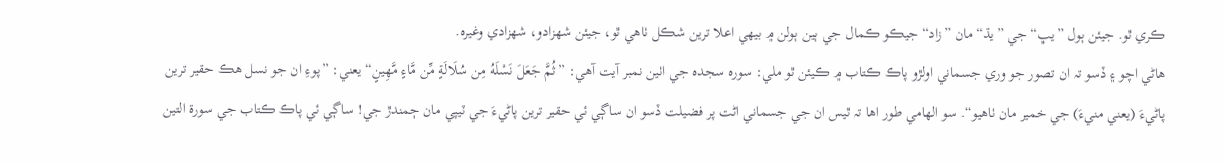ڪري ٿو. جيئن ٻول ”يڀ“ جي ”يڌ“ مان ”زاد“ جيڪو ڪمال جي ٻين ٻولن ۾ بيھي اعلا ترين شڪل ٺاھي ٿو، جيئن شھزادو، شھزادي وغيرہ.
ھاڻي اچو ۽ ڏسو تہ ان تصور جو وري جسماني اولڙو پاڪ ڪتاب ۾ ڪيئن ٿو ملي: سورہ سجدہ جي اٺين نمبر آيت آھي: ”ثُمَّ جَعَلَ نَسْلَهُ مِن سُلَالَةٍ مِّن مَّاءٍ مَّهِينٍ“ يعني: ”پوءِ ان جو نسل ھڪ حقير ترين پاڻيءَ (يعني منيءَ) جي خمير مان ٺاھيو“. سو الھامي طور اھا تہ ٿيس ان جي جسماني اڻت پر فضيلت ڏسو ان ساڳي ئي حقير ترين پاڻيءَ جي ٽيپي مان ڄمندڙ جي! ساڳي ئي پاڪ ڪتاب جي سورة التين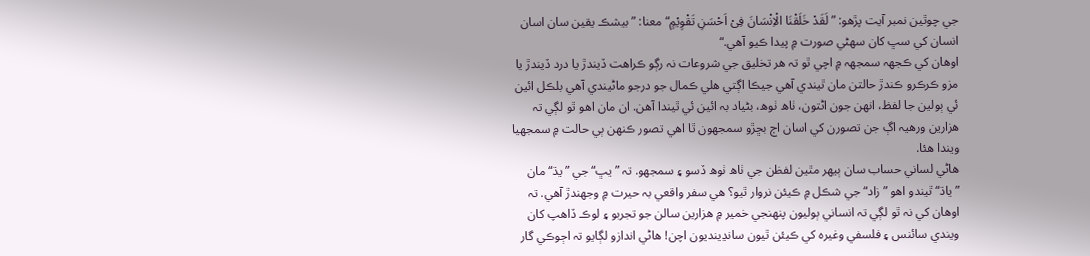جي چوٿين نمبر آيت پڙهو: ”لَقَدْ خَلَقْنَا الْاِنْسَانَ فِیْ اَحْسَنِ تَقْوِیْمٍ“ معنا: ”بيشڪ يقين سان اسان انسان کي سڀ کان سھڻي صورت ۾ پيدا ڪيو آھي.“
اوھان کي ڪجهہ سمجهہ ۾ اچي ٿو تہ ھر تخليق جي شروعات نہ رڳو ڪراھت ڏيندڙ يا درد ڏيندڙ يا مزو ڪرڪرو ڪندڙ حالتن مان ٿيندي آھي جيڪا اڳتي ھلي ڪمال جو درجو ماڻيندي آھي بلڪل ائين ئي ٻولين جا لفظ، انهن جون اڻتون، ٺاھ ٺوھ، بڻياد بہ ائين ئي ٿيندا آھن. ان مان اھو ٿو لڳي تہ ھزارين ورھيہ اڳ جن تصورن کي اسان اڄ بڇڙو سمجهون ٿا اھي تصور ڪنھن ٻي حالت ۾ سمجهيا ويندا ھئا.
ھاڻي لساني حساب سان ٻيھر مٿين لفظن جي ٺاھ ٺوھ ڏسو ۽ سمجهو. تہ ”يڀ“ جي ”يڌ“ مان ”ياڌ“ ٿيندو اھو ”زاد“ جي شڪل ۾ ڪيئن نروار ٿيو؟ ھي سفر واقعي بہ حيرت ۾ وجهندڙ آھي. تہ اوھان کي نہ ٿو لڳي تہ انساني ٻوليون پنھنجي خمير ۾ ھزارين سالن جو تجربو ۽ لوڪ ڏاھپ کان ويندي سائنس ۽ فلسفي وغيرہ کي ڪيئن ٿيون سانڍينديون اچن! ھاڻي اندازو لڳايو تہ اڄوڪي گار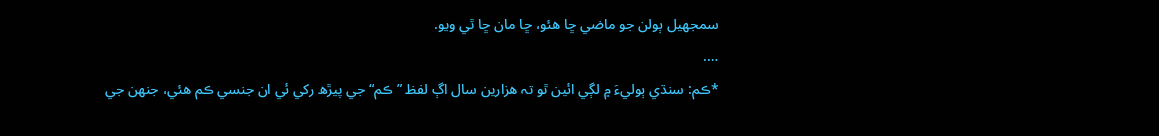سمجهيل ٻولن جو ماضي ڇا ھئو، ڇا مان ڇا ٿي ويو.
….
*ڪم: سنڌي ٻوليءَ ۾ لڳي ائين ٿو تہ ھزارين سال اڳ لفظ ”ڪم“ جي پيڙھ رکي ئي ان جنسي ڪم ھئي، جنھن جي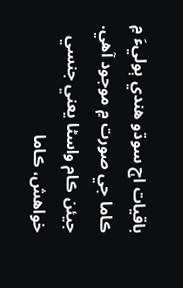باقيات اڄ سوڌو ھندي ٻوليءَ ۾ ڪاما جي صورت ۾ موجود آھي. جيئن ڪام واسڻا يعني جنسي خواھش، ڪاما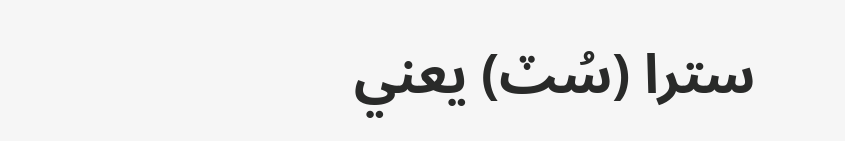سترا (سُٽ) يعني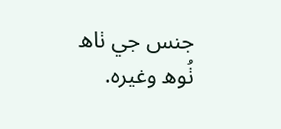جنس جي ٺاھ ٺُوھ وغيرہ.